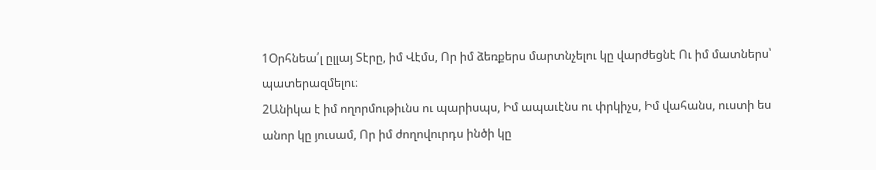1Օրհնեա՛լ ըլլայ Տէրը, իմ Վէմս, Որ իմ ձեռքերս մարտնչելու կը վարժեցնէ Ու իմ մատներս՝ պատերազմելու։
2Անիկա է իմ ողորմութիւնս ու պարիսպս, Իմ ապաւէնս ու փրկիչս, Իմ վահանս, ուստի ես անոր կը յուսամ, Որ իմ ժողովուրդս ինծի կը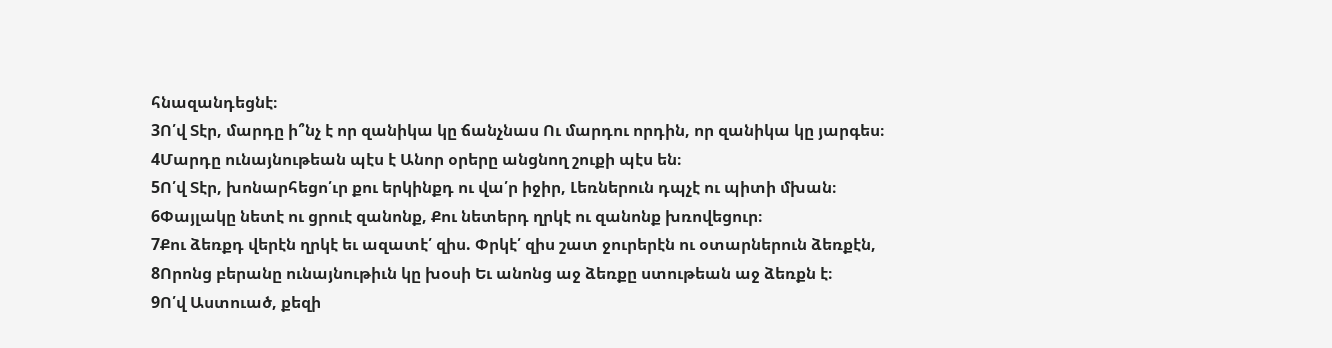հնազանդեցնէ։
3Ո՛վ Տէր, մարդը ի՞նչ է որ զանիկա կը ճանչնաս Ու մարդու որդին, որ զանիկա կը յարգես։
4Մարդը ունայնութեան պէս է Անոր օրերը անցնող շուքի պէս են։
5Ո՛վ Տէր, խոնարհեցո՛ւր քու երկինքդ ու վա՛ր իջիր, Լեռներուն դպչէ ու պիտի մխան։
6Փայլակը նետէ ու ցրուէ զանոնք, Քու նետերդ ղրկէ ու զանոնք խռովեցուր։
7Քու ձեռքդ վերէն ղրկէ եւ ազատէ՛ զիս. Փրկէ՛ զիս շատ ջուրերէն ու օտարներուն ձեռքէն,
8Որոնց բերանը ունայնութիւն կը խօսի Եւ անոնց աջ ձեռքը ստութեան աջ ձեռքն է։
9Ո՛վ Աստուած, քեզի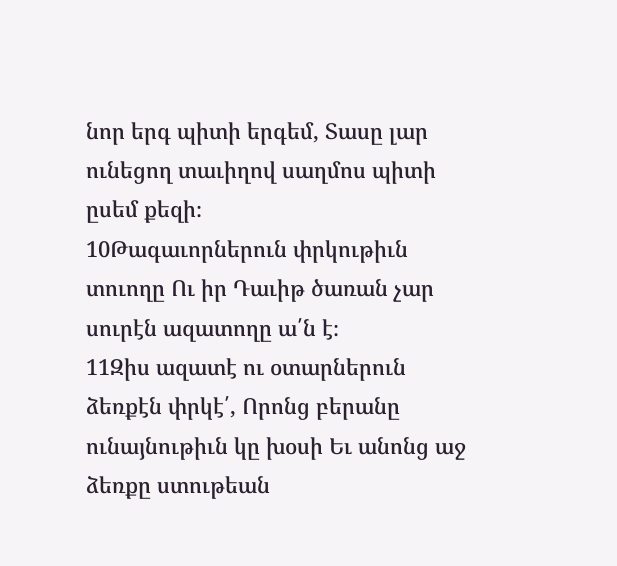նոր երգ պիտի երգեմ, Տասը լար ունեցող տաւիղով սաղմոս պիտի ըսեմ քեզի։
10Թագաւորներուն փրկութիւն տուողը Ու իր Դաւիթ ծառան չար սուրէն ազատողը ա՛ն է։
11Զիս ազատէ ու օտարներուն ձեռքէն փրկէ՛, Որոնց բերանը ունայնութիւն կը խօսի Եւ անոնց աջ ձեռքը ստութեան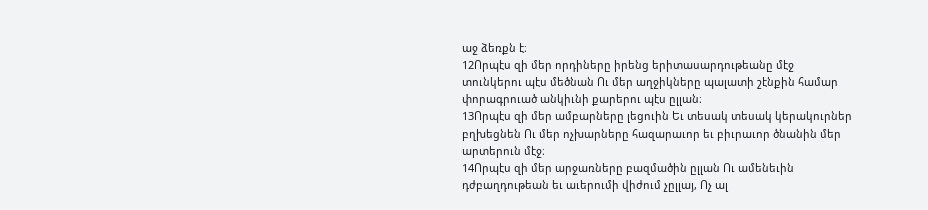աջ ձեռքն է։
12Որպէս զի մեր որդիները իրենց երիտասարդութեանը մէջ տունկերու պէս մեծնան Ու մեր աղջիկները պալատի շէնքին համար փորագրուած անկիւնի քարերու պէս ըլլան։
13Որպէս զի մեր ամբարները լեցուին Եւ տեսակ տեսակ կերակուրներ բղխեցնեն Ու մեր ոչխարները հազարաւոր եւ բիւրաւոր ծնանին մեր արտերուն մէջ։
14Որպէս զի մեր արջառները բազմածին ըլլան Ու ամենեւին դժբաղդութեան եւ աւերումի վիժում չըլլայ, Ոչ ալ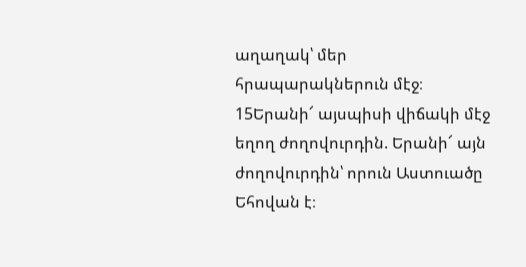աղաղակ՝ մեր հրապարակներուն մէջ։
15Երանի՜ այսպիսի վիճակի մէջ եղող ժողովուրդին. Երանի՜ այն ժողովուրդին՝ որուն Աստուածը Եհովան է։